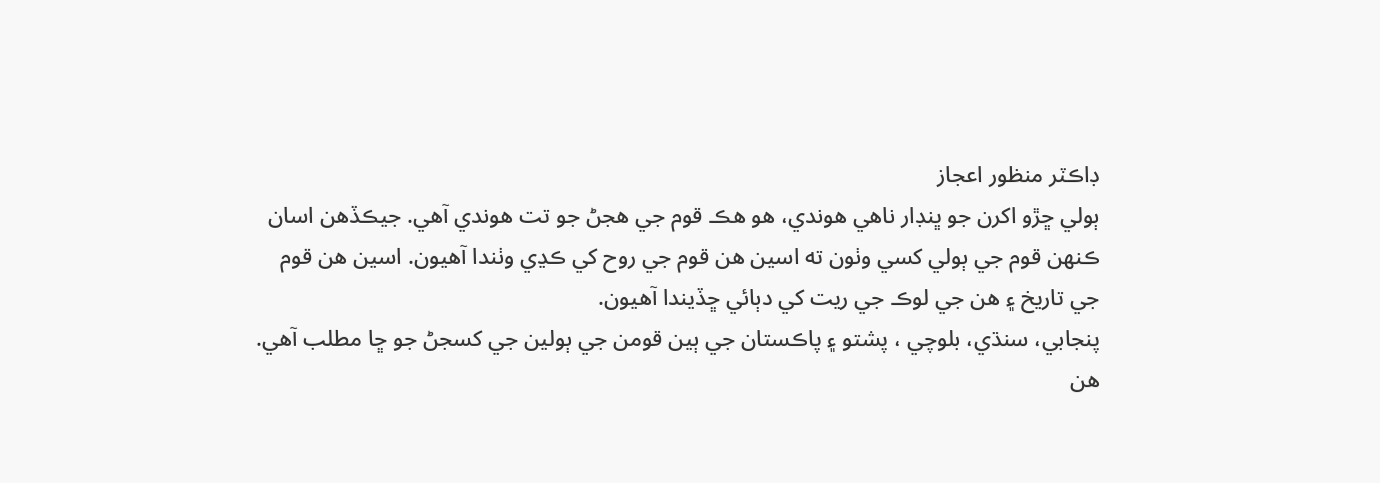ڊاڪٽر منظور اعجاز
ٻولي ڇڙو اکرن جو ڀنڊار ناهي هوندي، هو هڪ قوم جي هجڻ جو تت هوندي آهي. جيڪڏهن اسان ڪنهن قوم جي ٻولي کسي وٺون ته اسين هن قوم جي روح کي ڪڍي وٺندا آهيون. اسين هن قوم جي تاريخ ۽ هن جي لوڪ جي ريت کي دٻائي ڇڏيندا آهيون.
پنجابي، سنڌي، بلوچي ، پشتو ۽ پاڪستان جي ٻين قومن جي ٻولين جي کسجڻ جو ڇا مطلب آهي. هن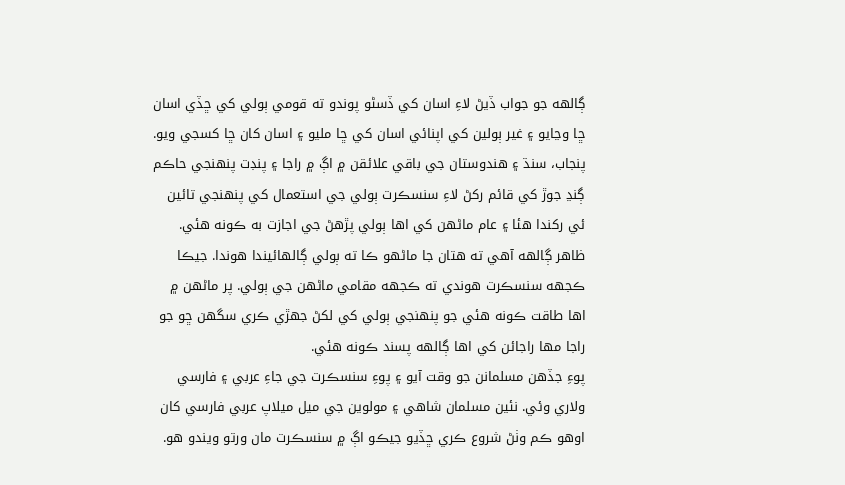ڳالهه جو جواب ڏيڻ لاءِ اسان کي ڏسڻو پوندو ته قومي ٻولي کي ڇڏي اسان ڇا وڃايو ۽ غير ٻولين کي اپنائي اسان کي ڇا مليو ۽ اسان کان ڇا کسجي ويو.
پنجاب، سنڌ ۽ هندوستان جي باقي علائقن ۾ اڳ ۾ راجا ۽ پنڊت پنهنجي حاڪم ڳنڍ جوڙ کي قائم رکڻ لاءِ سنسڪرت ٻولي جي استعمال کي پنهنجي تائين ئي رکندا هئا ۽ عام ماڻهن کي اها ٻولي پڙهڻ جي اجازت به ڪونه هئي. ظاهر ڳالهه آهي ته هتان جا ماڻهو ڪا ته ٻولي ڳالهائيندا هوندا. جيڪا ڪجهه سنسڪرت هوندي ته ڪجهه مقامي ماڻهن جي ٻولي. پر ماڻهن ۾ اها طاقت ڪونه هئي جو پنهنجي ٻولي کي لکڻ جهڙي ڪري سگھن ڇو جو راجا مها راجائن کي اها ڳالهه پسند ڪونه هئي.
پوءِ جڏهن مسلمانن جو وقت آيو ۽ پوءِ سنسڪرت جي جاءِ عربي ۽ فارسي ولاري وئي. نئين مسلمان شاهي ۽ مولوين جي ميل ميلاپ عربي فارسي کان اوهو ڪم وٺڻ شروع ڪري ڇڏيو جيڪو اڳ ۾ سنسڪرت مان ورتو ويندو هو.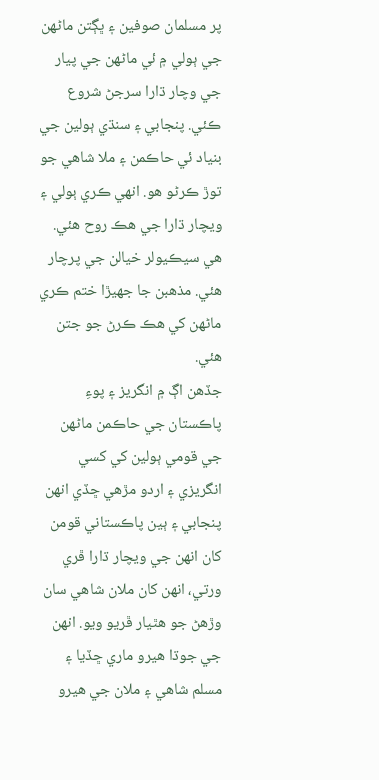پر مسلمان صوفين ۽ ڀڳتن ماڻهن جي ٻولي ۾ ئي ماڻهن جي پيار جي وچار ڌارا سرجڻ شروع ڪئي. پنجابي ۽ سنڌي ٻولين جي بنياد ئي حاڪمن ۽ ملا شاهي جو توڙ ڪرڻو هو. انهي ڪري ٻولي ۽ ويچار ڌارا جي هڪ روح هئي. هي سيڪيولر خيالن جي پرچار هئي. مذهبن جا جھيڙا ختم ڪري ماڻهن کي هڪ ڪرڻ جو جتن هئي.
جڏهن اڳ ۾ انگريز ۽ پوءِ پاڪستان جي حاڪمن ماڻهن جي قومي ٻولين کي کسي انگريزي ۽ اردو مڙهي ڇڏي انهن پنجابي ۽ ٻين پاڪستاني قومن کان انهن جي ويچار ڌارا ڦري ورتي، انهن کان ملان شاهي سان وڙهڻ جو هٿيار ڦريو ويو. انهن جي جوڌا هيرو ماري ڇڏيا ۽ مسلم شاهي ۽ ملان جي هيرو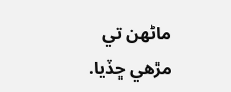ماڻهن تي مڙهي ڇڏيا.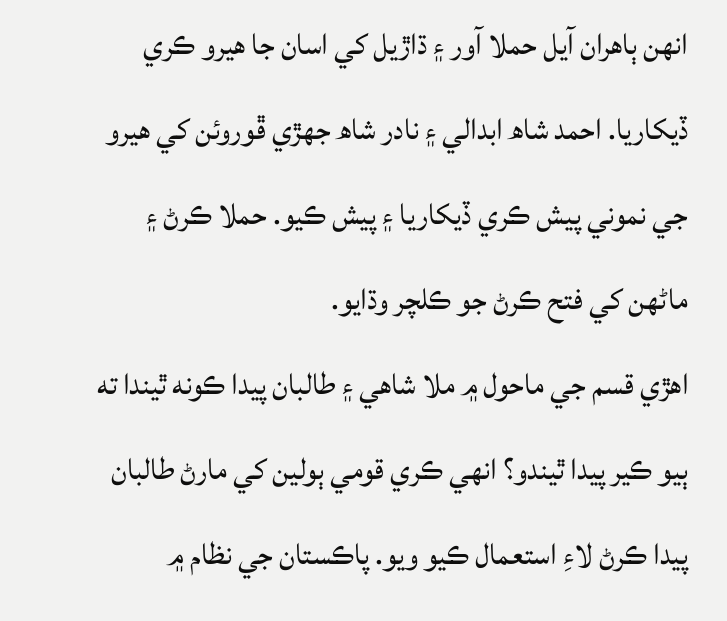انهن ٻاهران آيل حملا آور ۽ ڌاڙيل کي اسان جا هيرو ڪري ڏيکاريا. احمد شاھ ابدالي ۽ نادر شاھ جهڙي ڦوروئن کي هيرو جي نموني پيش ڪري ڏيکاريا ۽ پيش ڪيو. حملا ڪرڻ ۽ ماڻهن کي فتح ڪرڻ جو ڪلچر وڌايو.
اهڙي قسم جي ماحول ۾ ملا شاهي ۽ طالبان پيدا ڪونه ٿيندا ته ٻيو ڪير پيدا ٿيندو؟ انهي ڪري قومي ٻولين کي مارڻ طالبان پيدا ڪرڻ لاءِ استعمال ڪيو ويو. پاڪستان جي نظام ۾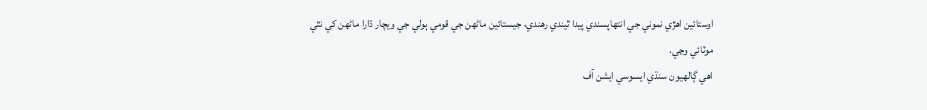اوستائين اهڙي نموني جي انتهاپسندي پيدا ٿيندي رهندي، جيستائين ماڻهن جي قومي ٻولي جي ويچار ڌارا ماڻهن کي نٿي موٽائي وڃي.
اهي ڳالهيون سنڌي ايسوسي ايشن آف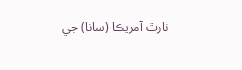نارٿ آمريڪا (سانا) جي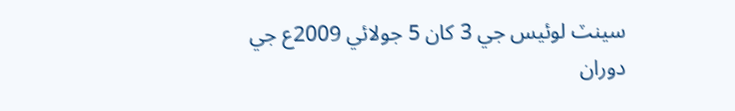سينٽ لوئيس جي 3 کان 5 جولائي 2009ع جي دوران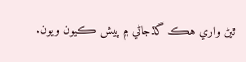ٿيڻ واري هڪ گڏجاڻي ۾ پيش ڪيون ويون.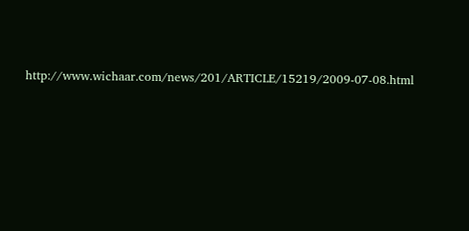http://www.wichaar.com/news/201/ARTICLE/15219/2009-07-08.html